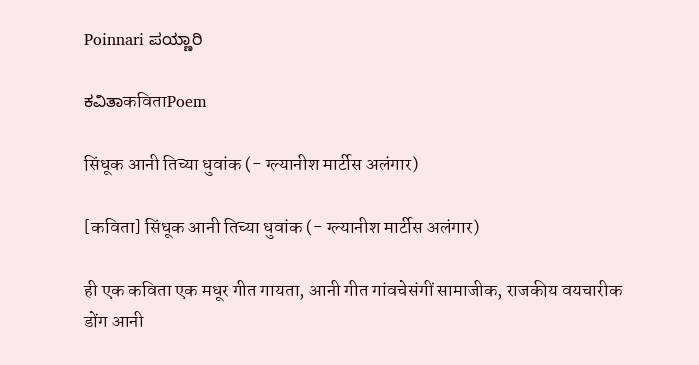Poinnari ಪಯ್ಣಾರಿ

ಕವಿತಾकविताPoem

सिंधूक आनी तिच्या धुवांक‌ (- ग्ल्यानीश मार्टीस अलंगार)

[कविता] सिंधूक आनी तिच्या धुवांक‌ (- ग्ल्यानीश मार्टीस अलंगार)

ही एक कविता एक मधूर गीत गायता, आनी गीत गांवचेसंगीं सामाजीक, राजकीय वयचारीक डोंग आनी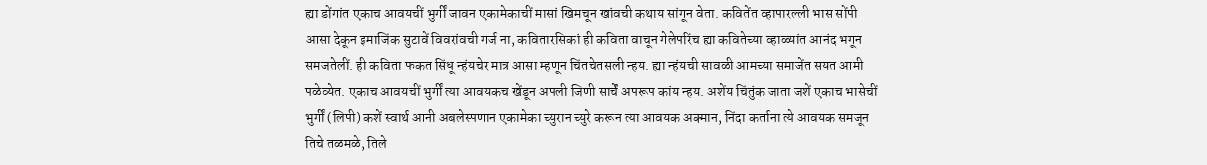ह्या डोंगांत एकाच आवयचीं भुर्गीं जावन एकामेकाचीं मासां खिमचून खांवची कथाय सांगून वेता. कवितेंत व्हापार‌ल्ली भास सोंपी आसा देकून इमाजिंक सुटावें विवरांवची गर्ज ना, कवितारसिकां ही कविता वाचून गेलेपरिंच ह्या कवितेच्या व्हाळ्यांत आनंद भगून समजतेलीं. ही कविता फकत सिंधू न्हंय‌चेर मात्र आसा म्हणून चिंतचेतसली न्हय. ह्या न्हंयची सावळी आमच्या समाजेंत सयत आमी पळेव्येत. एकाच आवयचीं भुर्गीं त्या आवयक‍च खेंडून अपली जिणी सार्चें अपरूप कांय न्हय. अशेंय चिंतुंक जाता जशें एकाच भासेचीं भुर्गीं (लिपी) कशें स्वार्थ आनी अबलेस्पणान एकामेका च्युरान च्युरे करून त्या आवयक अक्मान, निंदा कर्ताना त्ये आवयक समजून तिचे तळमळे, तिले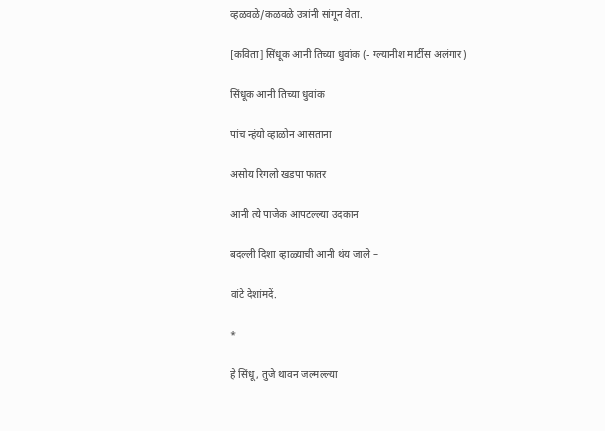व्हळवळे/कळवळे उत्रांनी सांगून वेता.

[कविता] सिंधूक आनी तिच्या धुवांक‌ (- ग्ल्यानीश मार्टीस अलंगार)

सिंधूक आनी तिच्या धुवांक‌

पांच‌ न्हंयो व्हाळोन‌ आसताना

असोय‌ रिगलो खडपा फातर‌

आनी त्ये पाजेक‌ आपटल्ल्या उदकान‌

बदल्ली दिशा व्हाळ्याची आनी थंय‌ जाले –

वांटे देशांमदें.

*

हे सिंधू, तुजे थावन‌ जल्मल्ल्या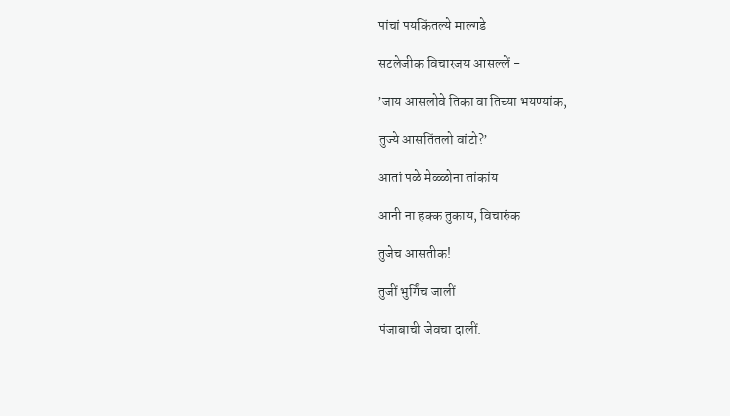पांचां पयकिंतल्ये माल्गडे

सटलेजीक‌ विचार‌जय‌ आस‌ल्लें -

ʼजाय‌ आसलोवे तिका वा तिच्या भयण्यांक‌,

तुज्ये आसतिंतलो वांटो?ʼ

आतां पळे मेळ्ळोना तांकांय‌

आनी ना हक्क‌ तुकाय‌, विचारुंक

तुजेच‌ आसतीक!

तुजीं भुर्गिंच‌ जालीं

पंजाबाची जेवचा दालीं.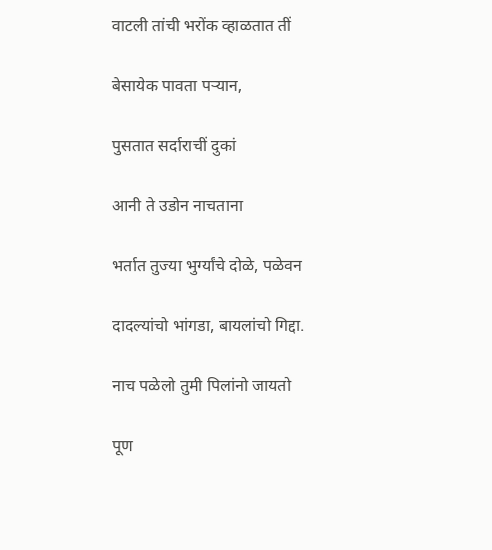वाटली तांची भरोंक‌ व्हाळतात‌ तीं

बेसायेक‌ पावता पऱ्यान‌,

पुसतात‌ सर्दाराचीं दुकां

आनी ते उडोन‌ नाचताना

भर्तात‌ तुज्या भुर्ग्यांचे दोळे, पळेवन‌

दादल्यांचो भांगडा, बायलांचो गिद्दा.

नाच‌ पळेलो तुमी पिलांनो जायतो

पूण‌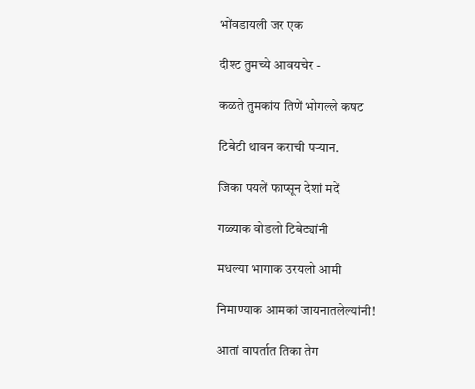भोंवडायली जर‌ एक‌

दीश्ट‌ तुमच्ये आवयचेर‌ -

कळते तुमकांय‌ तिणें भोग‌ल्ले कषट‌

टिबेटी थावन‌ कराची पऱ्यान.

जिका पयलें फाप्सून देशां मदें

गळ्याक वोडलो टिबेट्यांनी

मधल्या भागाक‌ उरयलो आमी

निमाण्याक आमकां जायनातलेल्यांनी!

आतां वापर्तात‌ तिका तेग‌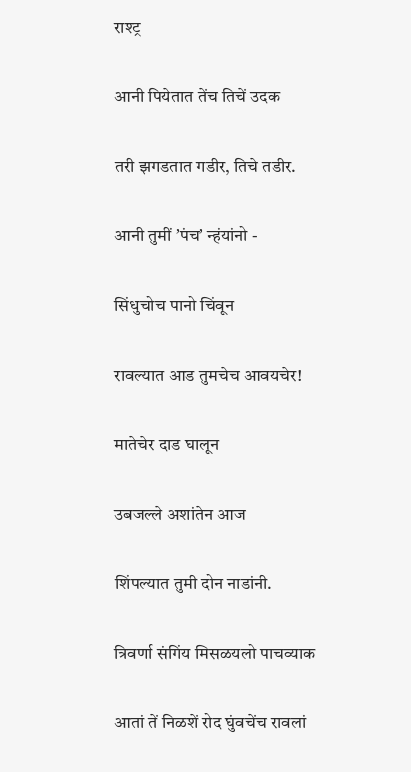राश्ट्र‌

आनी पियेतात‌ तेंच‌ तिचें उदक‌

तरी झगडतात‌ गडीर‌, तिचे तडीर‌.

आनी तुमीं ʼपंच‌ʼ न्हंयांनो -

सिंधुचोच‌ पानो चिंवून‌

रावल्यात‌ आड‌ तुमचेच‌ आवयचेर!

मातेचेर‌ दाड‌ घालून‌

उबजल्ले अशांतेन‌ आज‌

शिंपल्यात‌ तुमी दोन‌ नाडांनी.

त्रिवर्णा संगिंय‌ मिसळयलो पाचव्याक‌

आतां तें निळशें रोद‌ घुंवचेंच‌ रावलां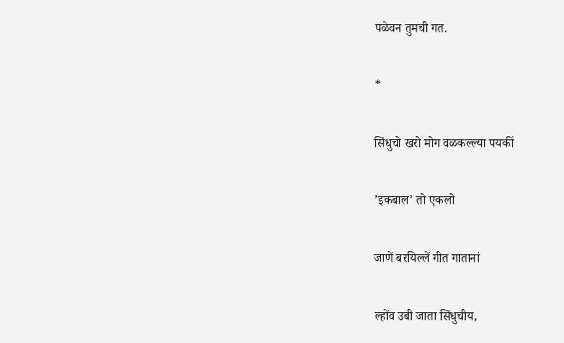पळेवन‌ तुमची गत.

*

सिंधुचो खरो मोग‌ वळकल्ल्या पयकीं

ʼइकबाल‌ʼ तो एकलो

जाणें बरयिल्लें गीत‌ गातानां

ल्होंव‌ उबी जाता सिंधुचीय‌,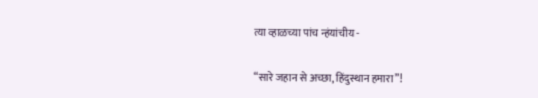त्या व्हाळच्या पांच‌ न्हंयांचीय‌ -

“सारे जहान‌ से अच्छा, हिंदुस्थान‌ हमारा”!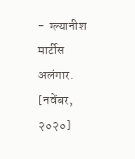-  ग्ल्यानीश मार्टीस अलंगार. [नवेंबर, २०२०]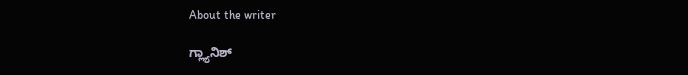About the writer

ಗ್ಲ್ಯಾನಿಶ್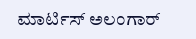ಮಾರ್ಟಿಸ್ ಅಲಂಗಾರ್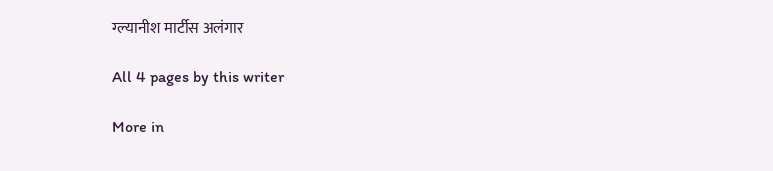ग्ल्यानीश मार्टीस अलंगार

All 4 pages by this writer

More in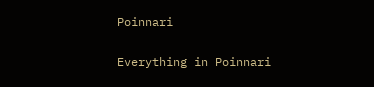Poinnari

Everything in Poinnari